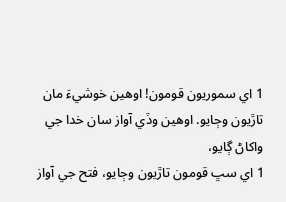1 اي سموريون قومون! اوهين خوشيءَ مان تاڙيون وڄايو. اوهين وڏي آواز سان خدا جي واکاڻ ڳايو،
1 اي سڀ قومون تاڙيون وڄايو، فتح جي آواز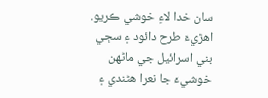سان خدا لاءِ خوشي ڪريو.
اهڙيءَ طرح دائود ۽ سڄي بني اسرائيل جي ماڻهن خوشيءَ جا نعرا هڻندي ۽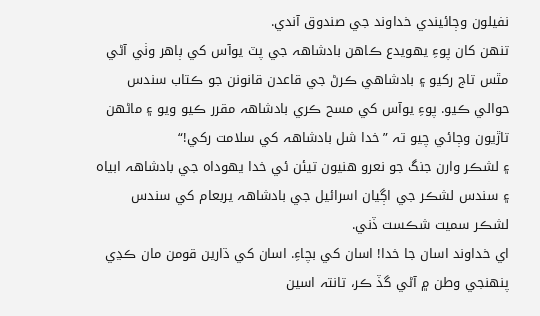نفيلون وڄائيندي خداوند جي صندوق آندي.
تنهن کان پوءِ يهويدع ڪاهن بادشاهہ جي پٽ يوآس کي ٻاهر وٺي آڻي مٿس تاج رکيو ۽ بادشاهي ڪرڻ جي قاعدن قانونن جو ڪتاب سندس حوالي ڪيو. پوءِ يوآس کي مسح ڪري بادشاهہ مقرر ڪيو ويو ۽ ماڻهن تاڙيون وڄائي چيو تہ ”خدا شل بادشاهہ کي سلامت رکي!“
۽ لشڪر وارن جنگ جو نعرو هنيون تيئن ئي خدا يهوداہ جي بادشاهہ ابياہ ۽ سندس لشڪر جي اڳيان اسرائيل جي بادشاهہ يربعام کي سندس لشڪر سميت شڪست ڏني.
اي خداوند اسان جا خدا! اسان کي بچاءِ. اسان کي ڌارين قومن مان ڪڍي پنهنجي وطن ۾ آڻي گڏ ڪر، تانتہ اسين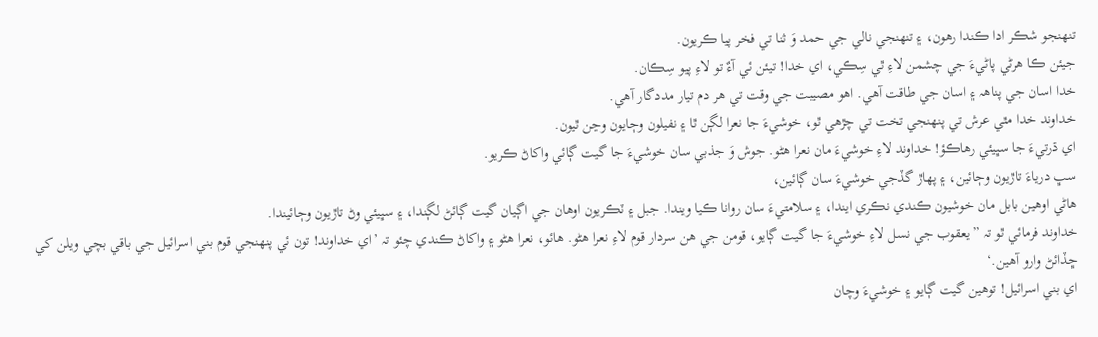تنهنجو شڪر ادا ڪندا رهون، ۽ تنهنجي نالي جي حمد وَ ثنا تي فخر پيا ڪريون.
جيئن ڪا هرڻي پاڻيءَ جي چشمن لاءِ ٿي سِڪي، اي خدا! تيئن ئي آءٌ تو لاءِ پيو سِڪان.
خدا اسان جي پناهہ ۽ اسان جي طاقت آهي. اهو مصيبت جي وقت تي هر دم تيار مددگار آهي.
خداوند خدا مٿي عرش تي پنهنجي تخت تي چڙهي ٿو، خوشيءَ جا نعرا لڳن ٿا ۽ نفيلون وڄايون وڃن ٿيون.
اي ڌرتيءَ جا سڀيئي رهاڪؤ! خداوند لاءِ خوشيءَ مان نعرا هڻو. جوش وَ جذبي سان خوشيءَ جا گيت ڳائي واکاڻ ڪريو.
سڀ درياءَ تاڙيون وڄائين، ۽ پهاڙ گڏجي خوشيءَ سان ڳائين،
هاڻي اوهين بابل مان خوشيون ڪندي نڪري ايندا، ۽ سلامتيءَ سان روانا ڪيا ويندا. جبل ۽ ٽڪريون اوهان جي اڳيان گيت ڳائڻ لڳندا، ۽ سڀيئي وڻ تاڙيون وڄائيندا.
خداوند فرمائي ٿو تہ ”يعقوب جي نسل لاءِ خوشيءَ جا گيت ڳايو، قومن جي هن سردار قوم لاءِ نعرا هڻو. هائو، نعرا هڻو ۽ واکاڻ ڪندي چئو تہ ’اي خداوند! تون ئي پنهنجي قوم بني اسرائيل جي باقي بچي ويلن کي ڇڏائڻ وارو آهين.‘
اي بني اسرائيل! توهين گيت ڳايو ۽ خوشيءَ وچان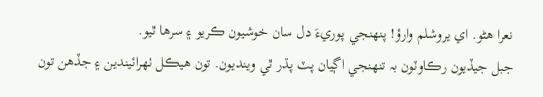نعرا هڻو. اي يروشلم وارؤ! پنهنجي پوريءَ دل سان خوشيون ڪريو ۽ سرها ٿيو.
جبل جيڏيون رڪاوٽون بہ تنهنجي اڳيان پٽ پڌر ٿي وينديون. تون هيڪل ٺهرائيندين ۽ جڏهن تون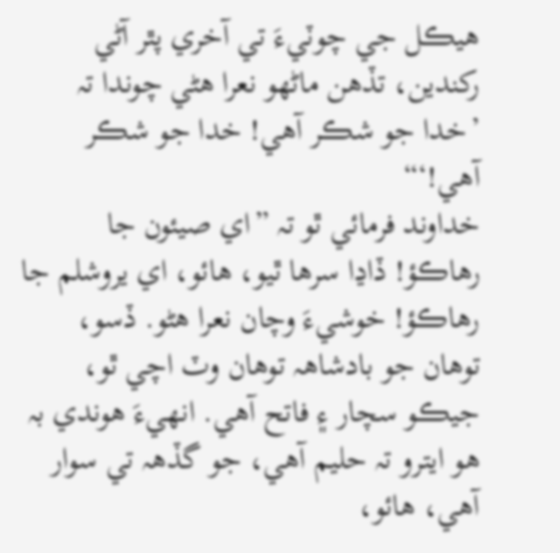هيڪل جي چوٽيءَ تي آخري پٿر آڻي رکندين، تڏهن ماڻهو نعرا هڻي چوندا تہ ’خدا جو شڪر آهي! خدا جو شڪر آهي!‘“
خداوند فرمائي ٿو تہ ”اي صيئون جا رهاڪؤ! ڏاڍا سرها ٿيو، هائو، اي يروشلم جا رهاڪؤ! خوشيءَ وچان نعرا هڻو. ڏسو، توهان جو بادشاهہ توهان وٽ اچي ٿو، جيڪو سچار ۽ فاتح آهي. انهيءَ هوندي بہ هو ايترو تہ حليم آهي، جو گڏهہ تي سوار آهي، هائو،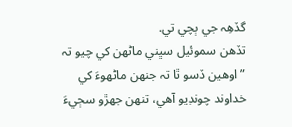گڏهِہ جي ٻچي تي.
تڏهن سموئيل سڀني ماڻهن کي چيو تہ ”اوهين ڏسو ٿا تہ جنهن ماڻهوءَ کي خداوند چونڊيو آهي، تنهن جهڙو سڄيءَ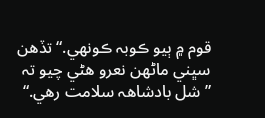قوم ۾ ٻيو ڪوبہ ڪونهي.“ تڏهن سڀني ماڻهن نعرو هڻي چيو تہ ”شل بادشاهہ سلامت رهي.“